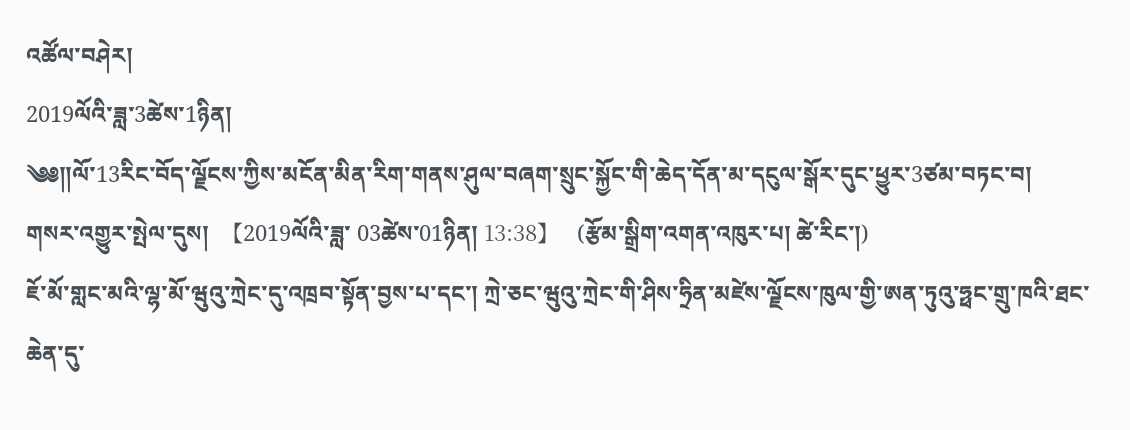འཚོལ་བཤེར།
2019ལོའི་ཟླ་3ཚེས་1ཉིན།
༄༅༎ལོ་13རིང་བོད་ལྗོངས་ཀྱིས་མངོན་མིན་རིག་གནས་ཤུལ་བཞག་སྲུང་སྐྱོང་གི་ཆེད་དོན་མ་དངུལ་སྒོར་དུང་ཕྱུར་3ཙམ་བཏང་བ།
གསར་འགྱུར་སྤེལ་དུས།  【2019ལོའི་ཟླ་ 03ཚེས་01ཉིན། 13:38】   (རྩོམ་སྒྲིག་འགན་འཁུར་པ། ཚེ་རིང་།)
ཇོ་མོ་གླང་མའི་ལྷ་མོ་ཝུའུ་ཀྲེང་དུ་འཁྲབ་སྟོན་བྱས་པ་དང་། ཀྲེ་ཅང་ཝུའུ་ཀྲེང་གི་ཤིས་ཧྲིན་མཛེས་ལྗོངས་ཁུལ་གྱི་ཨན་ཏུའུ་ཧྥང་གྲུ་ཁའི་ཐང་ཆེན་དུ་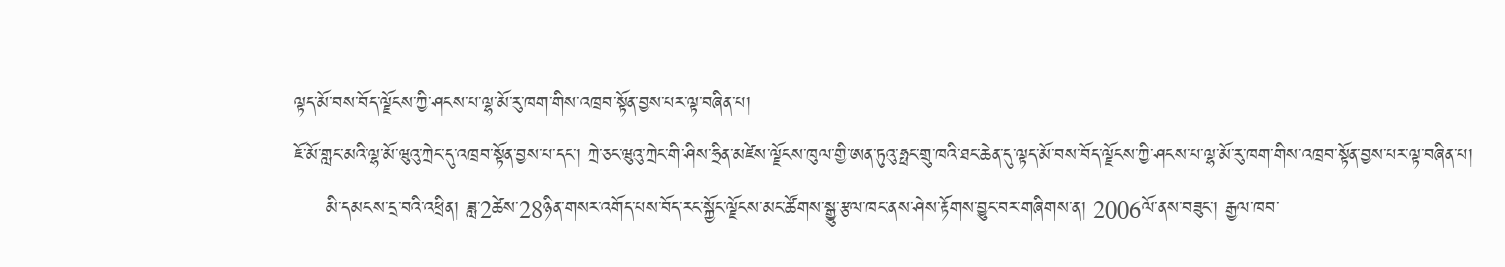ལྟད་མོ་བས་བོད་ལྗོངས་ཀྱི་ཤངས་པ་ལྷ་མོ་རུ་ཁག་གིས་འཁྲབ་སྟོན་བྱས་པར་ལྟ་བཞིན་པ།
ཇོ་མོ་གླང་མའི་ལྷ་མོ་ཝུའུ་ཀྲེང་དུ་འཁྲབ་སྟོན་བྱས་པ་དང་། ཀྲེ་ཅང་ཝུའུ་ཀྲེང་གི་ཤིས་ཧྲིན་མཛེས་ལྗོངས་ཁུལ་གྱི་ཨན་ཏུའུ་ཧྥང་གྲུ་ཁའི་ཐང་ཆེན་དུ་ལྟད་མོ་བས་བོད་ལྗོངས་ཀྱི་ཤངས་པ་ལྷ་མོ་རུ་ཁག་གིས་འཁྲབ་སྟོན་བྱས་པར་ལྟ་བཞིན་པ།
     མི་དམངས་དྲ་བའི་འཕྲིན། ཟླ་2ཚེས་28ཉིན་གསར་འགོད་པས་བོད་རང་སྐྱོང་ལྗོངས་མང་ཚོགས་སྒྱུ་རྩལ་ཁང་ནས་ཤེས་རྟོགས་བྱུང་བར་གཞིགས་ན། 2006ལོ་ནས་བཟུང་། རྒྱལ་ཁབ་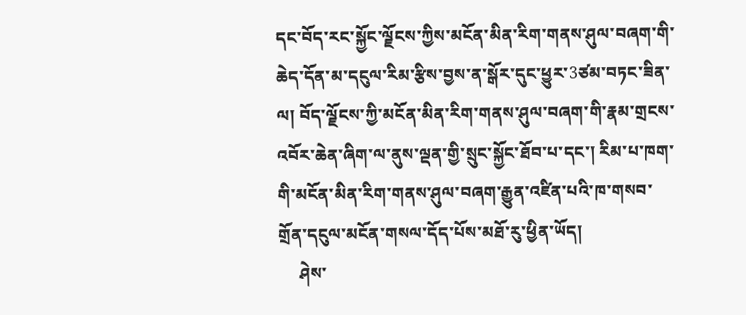དང་བོད་རང་སྐྱོང་ལྗོངས་ཀྱིས་མངོན་མིན་རིག་གནས་ཤུལ་བཞག་གི་ཆེད་དོན་མ་དངུལ་རིམ་རྩིས་བྱས་ན་སྒོར་དུང་ཕྱུར་3ཙམ་བཏང་ཟིན་ལ། བོད་ལྗོངས་ཀྱི་མངོན་མིན་རིག་གནས་ཤུལ་བཞག་གི་རྣམ་གྲངས་འབོར་ཆེན་ཞིག་ལ་ནུས་ལྡན་གྱི་སྲུང་སྐྱོང་ཐོབ་པ་དང་། རིམ་པ་ཁག་གི་མངོན་མིན་རིག་གནས་ཤུལ་བཞག་རྒྱུན་འཛིན་པའི་ཁ་གསབ་གྲོན་དངུལ་མངོན་གསལ་དོད་པོས་མཐོ་རུ་ཕྱིན་ཡོད།
     ཤེས་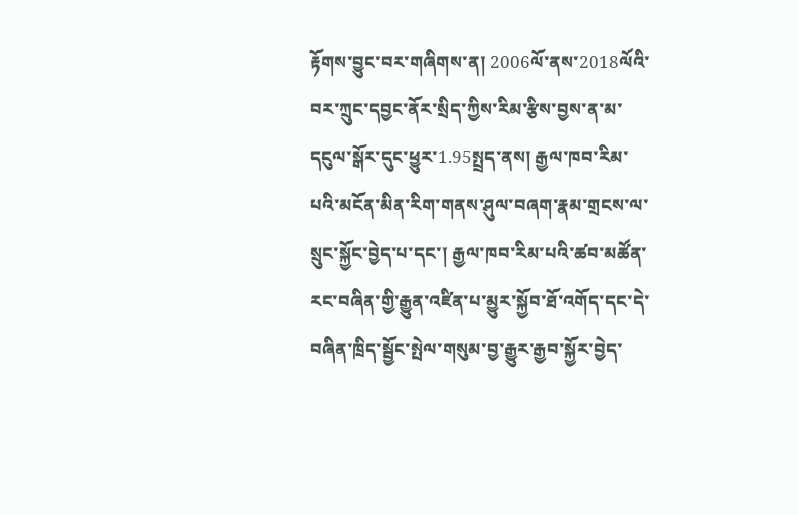རྟོགས་བྱུང་བར་གཞིགས་ན། 2006ལོ་ནས་2018ལོའི་བར་ཀྲུང་དབྱང་ནོར་སྲིད་ཀྱིས་རིམ་རྩིས་བྱས་ན་མ་དངུལ་སྒོར་དུང་ཕྱུར་1.95སྤྲད་ནས། རྒྱལ་ཁབ་རིམ་པའི་མངོན་མིན་རིག་གནས་ཤུལ་བཞག་རྣམ་གྲངས་ལ་སྲུང་སྐྱོང་བྱེད་པ་དང་། རྒྱལ་ཁབ་རིམ་པའི་ཚབ་མཚོན་རང་བཞིན་གྱི་རྒྱུན་འཛིན་པ་མྱུར་སྐྱོབ་ཐོ་འགོད་དང་དེ་བཞིན་ཁྲིད་སྦྱོང་སྤེལ་གསུམ་བྱ་རྒྱུར་རྒྱབ་སྐྱོར་བྱེད་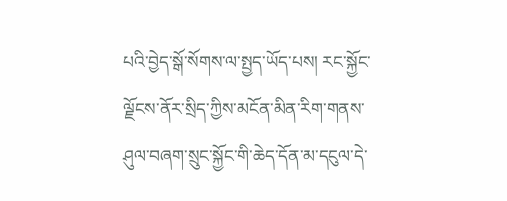པའི་བྱེད་སྒོ་སོགས་ལ་སྤྱད་ཡོད་པས། རང་སྐྱོང་ལྗོངས་ནོར་སྲིད་ཀྱིས་མངོན་མིན་རིག་གནས་ཤུལ་བཞག་སྲུང་སྐྱོང་གི་ཆེད་དོན་མ་དངུལ་དེ་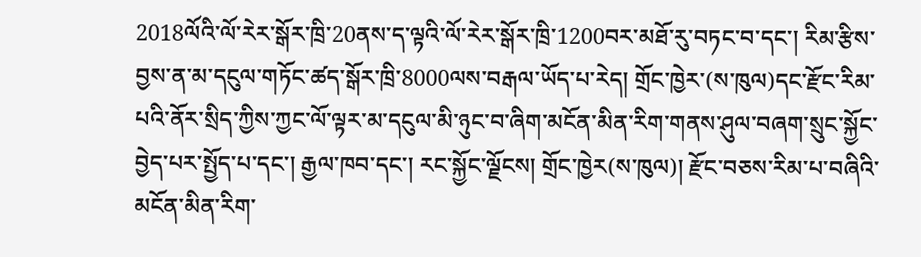2018ལོའི་ལོ་རེར་སྒོར་ཁྲི་20ནས་ད་ལྟའི་ལོ་རེར་སྒོར་ཁྲི་1200བར་མཐོ་རུ་བཏང་བ་དང་། རིམ་རྩིས་བྱས་ན་མ་དངུལ་གཏོང་ཚད་སྒོར་ཁྲི་8000ལས་བརྒལ་ཡོད་པ་རེད། གྲོང་ཁྱེར་(ས་ཁུལ)དང་རྫོང་རིམ་པའི་ནོར་སྲིད་ཀྱིས་ཀྱང་ལོ་ལྟར་མ་དངུལ་མི་ཉུང་བ་ཞིག་མངོན་མིན་རིག་གནས་ཤུལ་བཞག་སྲུང་སྐྱོང་བྱེད་པར་སྤྱོད་པ་དང་། རྒྱལ་ཁབ་དང་། རང་སྐྱོང་ལྗོངས། གྲོང་ཁྱེར(ས་ཁུལ)། རྫོང་བཅས་རིམ་པ་བཞིའི་མངོན་མིན་རིག་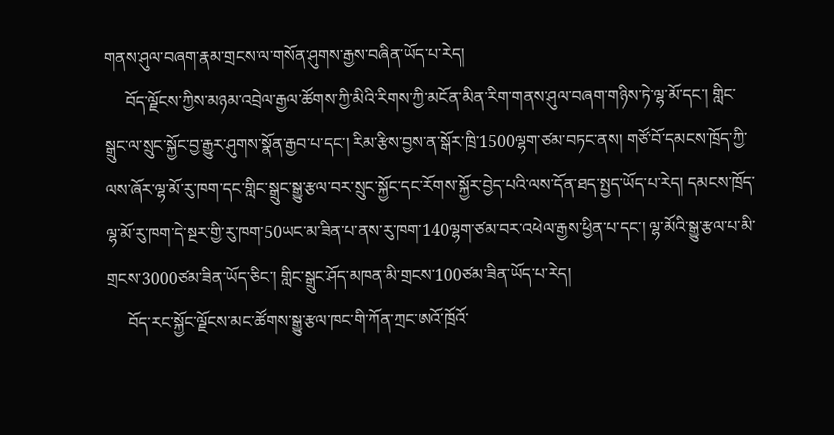གནས་ཤུལ་བཞག་རྣམ་གྲངས་ལ་གསོན་ཤུགས་རྒྱས་བཞིན་ཡོད་པ་རེད།
     བོད་ལྗོངས་ཀྱིས་མཉམ་འབྲེལ་རྒྱལ་ཚོགས་ཀྱི་མིའི་རིགས་ཀྱི་མངོན་མིན་རིག་གནས་ཤུལ་བཞག་གཉིས་ཏེ་ལྷ་མོ་དང་། གླིང་སྒྲུང་ལ་སྲུང་སྐྱོང་བྱ་རྒྱུར་ཤུགས་སྣོན་རྒྱབ་པ་དང་། རིམ་རྩིས་བྱས་ན་སྒོར་ཁྲི་1500ལྷག་ཙམ་བཏང་ནས། གཙོ་བོ་དམངས་ཁྲོད་ཀྱི་ལས་ཞོར་ལྷ་མོ་རུ་ཁག་དང་གླིང་སྒྲུང་སྒྱུ་རྩལ་བར་སྲུང་སྐྱོང་དང་རོགས་སྐྱོར་བྱེད་པའི་ལས་དོན་ཐད་སྤྱད་ཡོད་པ་རེད། དམངས་ཁྲོད་ལྷ་མོ་རུ་ཁག་དེ་སྔར་གྱི་རུ་ཁག་50ཡང་མ་ཟིན་པ་ནས་རུ་ཁག་140ལྷག་ཙམ་བར་འཕེལ་རྒྱས་ཕྱིན་པ་དང་། ལྷ་མོའི་སྒྱུ་རྩལ་པ་མི་གྲངས་3000ཙམ་ཟིན་ཡོད་ཅིང་། གླིང་སྒྲུང་ཤོད་མཁན་མི་གྲངས་100ཙམ་ཟིན་ཡོད་པ་རེད།
     བོད་རང་སྐྱོང་ལྗོངས་མང་ཚོགས་སྒྱུ་རྩལ་ཁང་གི་ཀོན་ཀྲང་ཨའོ་ཁྲོའོ་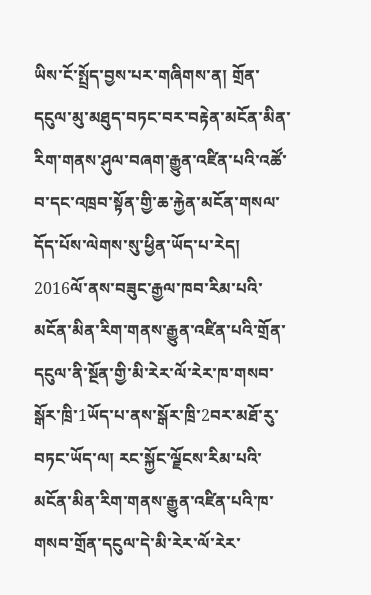ཡིས་ངོ་སྤྲོད་བྱས་པར་གཞིགས་ན། གྲོན་དངུལ་མུ་མཐུད་བཏང་བར་བརྟེན་མངོན་མིན་རིག་གནས་ཤུལ་བཞག་རྒྱུན་འཛིན་པའི་འཚོ་བ་དང་འཁྲབ་སྟོན་གྱི་ཆ་རྐྱེན་མངོན་གསལ་དོད་པོས་ལེགས་སུ་ཕྱིན་ཡོད་པ་རེད། 2016ལོ་ནས་བཟུང་རྒྱལ་ཁབ་རིམ་པའི་མངོན་མིན་རིག་གནས་རྒྱུན་འཛིན་པའི་གྲོན་དངུལ་ནི་སྔོན་གྱི་མི་རེར་ལོ་རེར་ཁ་གསབ་སྒོར་ཁྲི་1ཡོད་པ་ནས་སྒོར་ཁྲི་2བར་མཐོ་རུ་བཏང་ཡོད་ལ། རང་སྐྱོང་ལྗོངས་རིམ་པའི་མངོན་མིན་རིག་གནས་རྒྱུན་འཛིན་པའི་ཁ་གསབ་གྲོན་དངུལ་དེ་མི་རེར་ལོ་རེར་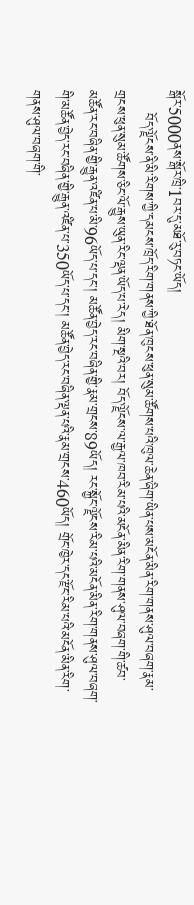སྒོར་5000ནས་སྒོར་ཁྲི་1བར་དུ་མཐོ་རུ་བཏང་ཡོད།
     བོད་ལྗོངས་ནི་མི་རིགས་ཀྱི་དམངས་ཁྲོད་རིག་གནས་ཀྱི་ཐོན་ཁུངས་ཕུན་སུམ་ཚོགས་པའི་ཁུལ་ཆེན་ཞིག་ཡིན་པས་མངོན་མིན་རིག་གནས་ཤུལ་བཞག་རྣམ་གྲངས་ཕུན་སུམ་ཚོགས་ཅིང་ལོ་རྒྱུས་ཡུན་རིང་ལྡན་ཡོད་པ་རེད། མིག་སྔའི་བར། བོད་ལྗོངས་ལ་རྒྱལ་ཁབ་རིམ་པའི་མངོན་མིན་རིག་གནས་ཤུལ་བཞག་གི་ཚབ་མཚོན་རང་བཞིན་གྱི་རྒྱུན་འཛིན་པ་མི་96ཡོད་པ་དང་། མཚོན་བྱེད་རང་བཞིན་གྱི་རྣམ་གྲངས་89ཡོད། རང་སྐྱོང་ལྗོངས་རིམ་པའི་མངོན་མིན་རིག་གནས་ཤུལ་བཞག་གི་མཚོན་བྱེད་རང་བཞིན་གྱི་རྒྱུན་འཛིན་པ་350ཡོད་པ་དང་། མཚོན་བྱེད་རང་བཞིན་ལྡན་པའི་རྣམ་གྲངས་460ཡོད། གྲོང་ཁྱེར་དང་རྫོང་རིམ་པའི་མངོན་མིན་རིག་གནས་ཤུལ་བཞག་གི་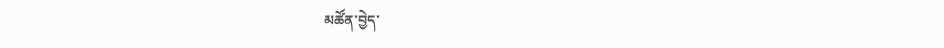མཚོན་བྱེད་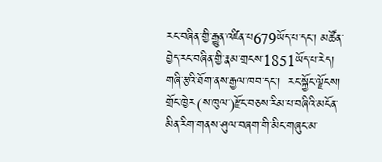རང་བཞིན་གྱི་རྒྱུན་འཛིན་པ679ཡོད་པ་དང་། མཚོན་བྱེད་རང་བཞིན་གྱི་རྣམ་གྲངས་1851ཡོད་པ་རེད། གཞི་རྩའི་ཐོག་ནས་རྒྱལ་ཁབ་དང་།  རང་སྐྱོང་ལྗོངས། གྲོང་ཁྱེར(ས་ཁུལ་)རྫོང་བཅས་རིམ་པ་བཞིའི་མངོན་མིན་རིག་གནས་ཤུལ་བཞག་གི་མིང་གཞུང་མ་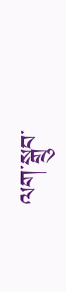ལག་སྒྲུབ་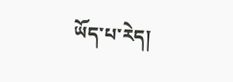ཡོད་པ་རེད།